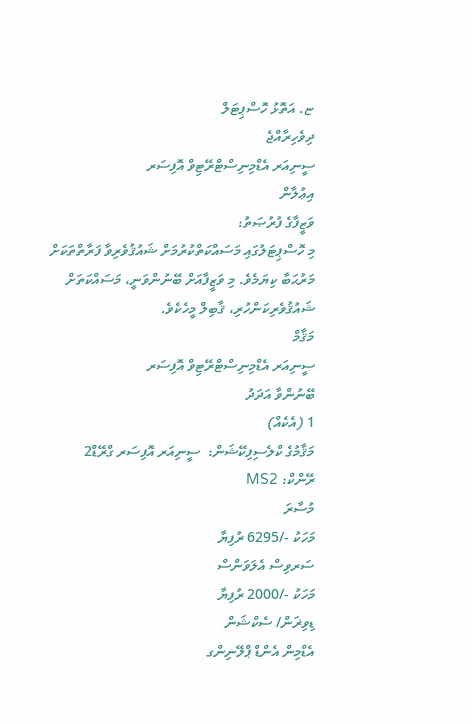ޏ. އަތޮޅު ހޮސްޕިޓަލް
ދިވެހިރާއްޖެ
ސީނިއަރ އެޑްމިނިސްޓްރޭޓިވް އޮފިސަރ
އިޢުލާން
ވަޒީފާގެ ފުރުޞަތު:
މި ހޮސްޕިޓަލުގައި މަސައްކަތްކުރުމަށް ޝައުޤުވެރިވާ ފަރާތްތަކަށް މަރުޙަބާ ކިޔަމެވެ. މި ވަޒީފާއަށް ބޭނުންވަނީ، މަސައްކަތަށް ޝައުޤުވެރިކަންހުރި، ޤާބިލް މީހެކެވެ.
މަޤާމް
ސީނިއަރ އެޑްމިނިސްޓްރޭޓިވް އޮފިސަރ
ބޭނުންވާ އަދަދު
1 (އެކެއް)
މަޤާމުގެ ކްލެސިފިކޭޝަން:  ސީނިއަރ އޮފިސަރ ގްރޭޑް2
ރޭންކް: MS2
މުސާރަ
މަހަކު -/6295 ރުފިޔާ
ސަރވިސް އެލަވަންސް
މަހަކު -/2000 ރުފިޔާ
ޑިވިޜަން/ ސެކްޝަން
އެޑްމިން އެންޑް ޕްލޭނިންގ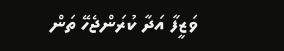ވަޒީފާ އަދާ ކުރަންޖެހޭ ތަން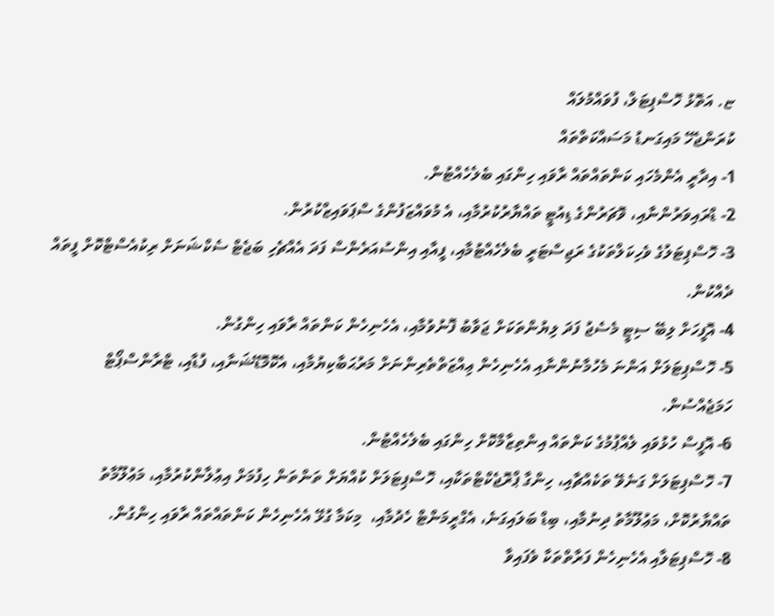ޏ. އަތޮޅު ހޮސްޕިޓަލް، ފުވައްމުލައް
ކުރަންޖެހޭ މައިގަނޑު މަސައްކަތްތައް
1- އިދާރީ އެންމެހައި ކަންތައްތައް ރާވައި ހިންގައި ބެލެހެއްޓުން.
2- ޑްރައިވަރުންނާއި، ވޮޗަރުންގެ ޑިއުޓީ ތައްޔާރުކުރުމާއި، އެ މުވައްޒަފުންގެ ސްޕަވައިޒްކުރުން.
3- ހޮސްޕިޓަލުގެ ވެހިކަލްތަކުގެ ރަޖިސްޓަރީ ބެލެހެއްޓުމާއި، ފީއާއި އިންސުއަރެންސް ފަދަ އެއްޗެހި ބަޖެޓް ސެކްޝަނަށް ރިކުއެސްޓްކޮށް ފީތައް ދެއްކުން.
4- އޮފީހަށް ލިބޭ ސިޓީ މެސެޖު ފަދަ ލިޔުންތަކަށް ޖަވާބު ފޮނުވުމާއި، އެހެނިހެން ކަންތައް ރާވައި ހިންގުން.
5- ހޮސްޕިޓަލަށް އަންނަ މެހުމާނުންނާއި އެހެނިހެން ޢިއްޒަތްތެރިންނަށް މަރުޙަބާކިޔުމާއި، އެކޮމޮޑޭޝަނާއި، ފުޑާއި، ޓްރާންސްޕޯޓް ހަމަޖެއްސުން.
6- އޮފީސް ހުޅުވައި ލެއްޕުމުގެ ކަންތައް އިންތިޒާމްކޮށް ހިންގައި ބެލެހެއްޓުން.
7- ހޮސްޕިޓަލަށް ގަނެވޭ ތަކެއްޗާއި، ހިންގާ ޕްރޮޖެކްޓްތަކާއި، ހޮސްޕިޓަލަށް ކުއްޔަށް ތަންތަން ހިފުމަށް އިޢުލާންކުރުމާއި، މަޢުލޫމާތު ތައްޔާރުކޮށް، މަޢުލޫމާތު ދިނުމާއި، ބިޑް ބަލައިގަނެ، އެގްރީމަންޓް ހެދުމާއި،  މިކަމާ ގުޅޭ އެހެނިހެން ކަންތައްތައް ރާވައި ހިންގުން.
8- ހޮސްޕިޓަލާއި އެހެނިހެން ފަރާތްތަކާ ވެފައިވާ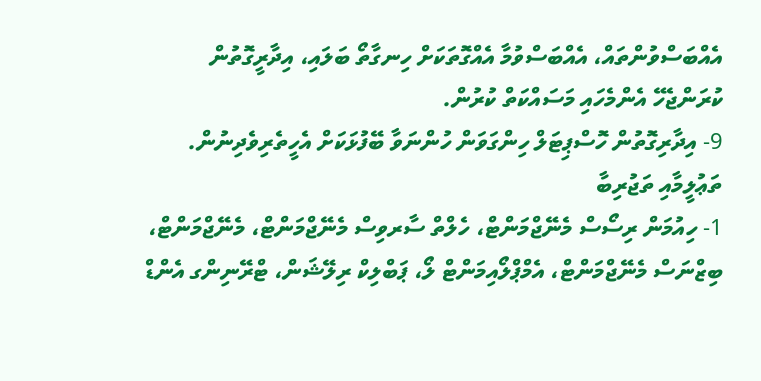އެއްބަސްވުންތައް، އެއްބަސްވުމާ އެއްގޮތަކަށް ހިނގާތޯ ބަލައި، އިދާރީގޮތުން ކުރަންޖެހޭ އެންމެހައި މަސައްކަތް ކުރުން.
9- އިދާރިގޮތުން ހޮސްޕިޓަލް ހިންގަވަން ހުންނަވާ ބޭފުޅަކަށް އެހީތެރިވެދިނުން.
ތަޢުލީމާއި ތަޖުރިބާ
1- ހިއުމަން ރިސޯސް މެނޭޖްމަންޓް، ހެލްތް ސާރވިސް މެނޭޖްމަންޓް، މެނޭޖްމަންޓް، ބިޒްނަސް މެނޭޖްމަންޓް، އެމްޕްލޯއިމަންޓް ލޯ، ޕަބްލިކް ރިލޭޝަން، ޓްރޭނިންގ އެންޑް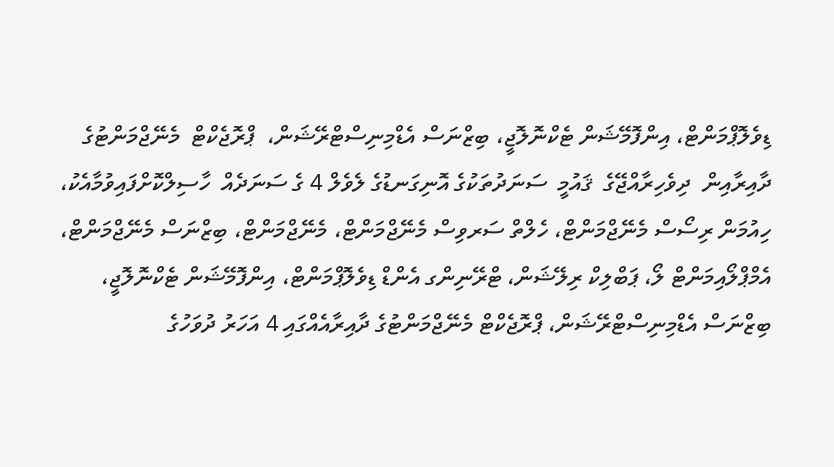ޑިވެލޮޕްމަންޓް، އިންފޮމޭޝަން ޓެކްނޮލޮޖީ، ބިޒްނަސް އެޑްމިނިސްޓްރޭޝަން،  ޕްރޮޖެކްޓް  މެނޭޖްމަންޓުގެ  ދާއިރާއިން  ދިވެހިރާއްޖޭގެ  ޤައުމީ  ސަނަދުތަކުގެ އޮނިގަނޑުގެ ލެވެލް 4 ގެ ސަނަދެއް  ހާސިލްކޮށްފައިވުމާއެކު، ހިއުމަން ރިސޯސް މެނޭޖްމަންޓް، ހެލްތް ސަރވިސް މެނޭޖްމަންޓް، މެނޭޖްމަންޓް، ބިޒްނަސް މެނޭޖްމަންޓް، އެމްޕްލޯއިމަންޓް ލޯ، ޕަބްލިކް ރިލޭޝަން، ޓްރޭނިންގ އެންޑް ޑިވެލޮޕްމަންޓް، އިންފޮމޭޝަން ޓެކްނޮލޮޖީ، ބިޒްނަސް އެޑްމިނިސްޓްރޭޝަން، ޕްރޮޖެކްޓް މެނޭޖްމަންޓުގެ ދާއިރާއެއްގައި 4 އަހަރު ދުވަހުގެ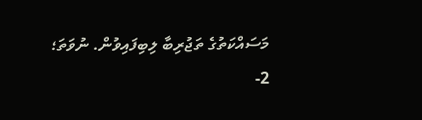މަސައްކަތުގެ ތަޖުރިބާ ލިބިފައިވުން. ނުވަތަ؛
2-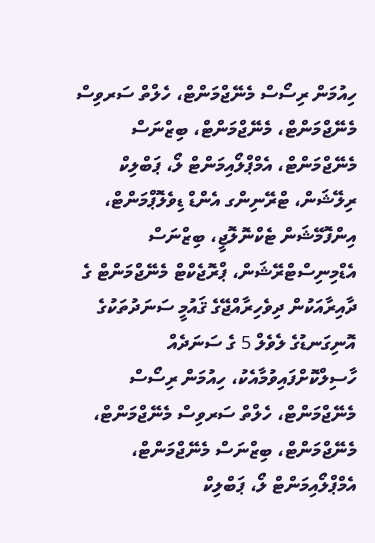ހިއުމަން ރިސޯސް މެނޭޖްމަންޓް، ހެލްތް ސަރވިސް މެނޭޖްމަންޓް، މެނޭޖްމަންޓް، ބިޒްނަސް މެނޭޖްމަންޓް، އެމްޕްލޯއިމަންޓް ލޯ، ޕަބްލިކް ރިލޭޝަން، ޓްރޭނިންގ އެންޑް ޑިވެލޮޕްމަންޓް، އިންފޮމޭޝަން ޓެކްނޮލޮޖީ، ބިޒްނަސް އެޑްމިނިސްޓްރޭޝަން، ޕްރޮޖެކްޓް މެނޭޖްމަންޓް ގެ ދާއިރާއަކުން ދިވެހިރާއްޖޭގެ ޤައުމީ ސަނަދުތަކުގެ އޮނިގަނޑުގެ ލެވެލް 5 ގެ ސަނަދެއް ހާސިލްކޮށްފައިވުމާއެކު، ހިއުމަން ރިސޯސް މެނޭޖްމަންޓް، ހެލްތް ސަރވިސް މެނޭޖްމަންޓް، މެނޭޖްމަންޓް، ބިޒްނަސް މެނޭޖްމަންޓް، އެމްޕްލޯއިމަންޓް ލޯ، ޕަބްލިކް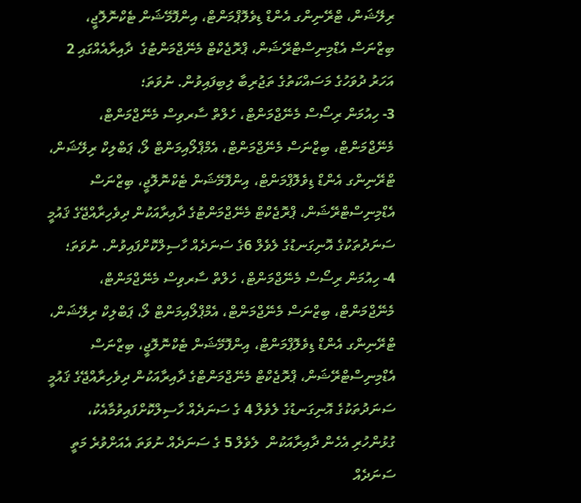ރިލޭޝަން، ޓްރޭނިންގ އެންޑް ޑިވެލޮޕްމަންޓް، އިންފޮމޭޝަން ޓެކްނޮލޮޖީ، ބިޒްނަސް އެޑްމިނިސްޓްރޭޝަން، ޕްރޮޖެކްޓް މެނޭޖްމަންޓުގެ  ދާއިރާއެއްގައި 2 އަހަރު ދުވަހުގެ މަސައްކަތުގެ ތަޖުރިބާ ލިބިފައިވުން. ނުވަތަ؛
3- ހިއުމަން ރިސޯސް މެނޭޖްމަންޓް، ހެލްތް ސާރވިސް މެނޭޖްމަންޓް، މެނޭޖްމަންޓް، ބިޒްނަސް މެނޭޖްމަންޓް، އެމްޕްލޯއިމަންޓް ލޯ، ޕަބްލިކް ރިލޭޝަން، ޓްރޭނިންގ އެންޑް ޑިވެލޮޕްމަންޓް، އިންފޮމޭޝަން ޓެކްނޮލޮޖީ، ބިޒްނަސް އެޑްމިނިސްޓްރޭޝަން، ޕްރޮޖެކްޓް މެނޭޖްމަންޓުގެ ދާއިރާއަކުން ދިވެހިރާއްޖޭގެ ޤައުމީ ސަނަދުތަކުގެ އޮނިގަނޑުގެ ލެވެލް 6ގެ ސަނަދެއް ހާސިލްކޮށްފައިވުން. ނުވަތަ؛
4- ހިއުމަން ރިސޯސް މެނޭޖްމަންޓް، ހެލްތް ސާރވިސް މެނޭޖްމަންޓް، މެނޭޖްމަންޓް، ބިޒްނަސް މެނޭޖްމަންޓް، އެމްޕްލޯއިމަންޓް ލޯ، ޕަބްލިކް ރިލޭޝަން، ޓްރޭނިންގ އެންޑް ޑިވެލޮޕްމަންޓް، އިންފޮމޭޝަން ޓެކްނޮލޮޖީ، ބިޒްނަސް އެޑްމިނިސްޓްރޭޝަން، ޕްރޮޖެކްޓް މެނޭޖްމަންޓްގެ ދާއިރާއަކުން ދިވެހިރާއްޖޭގެ ޤައުމީ ސަނަދުތަކުގެ އޮނިގަނޑުގެ ލެވެލް 4 ގެ ސަނަދެއް ހާސިލްކޮށްފައިވުމާއެކު، ގުޅުންހުރި އެހެން ދާއިރާއަކުން  ލެވެލް 5 ގެ ސަނަދެއް ނުވަތަ އެއަށްވުރެ މަތީ ސަނަދެއް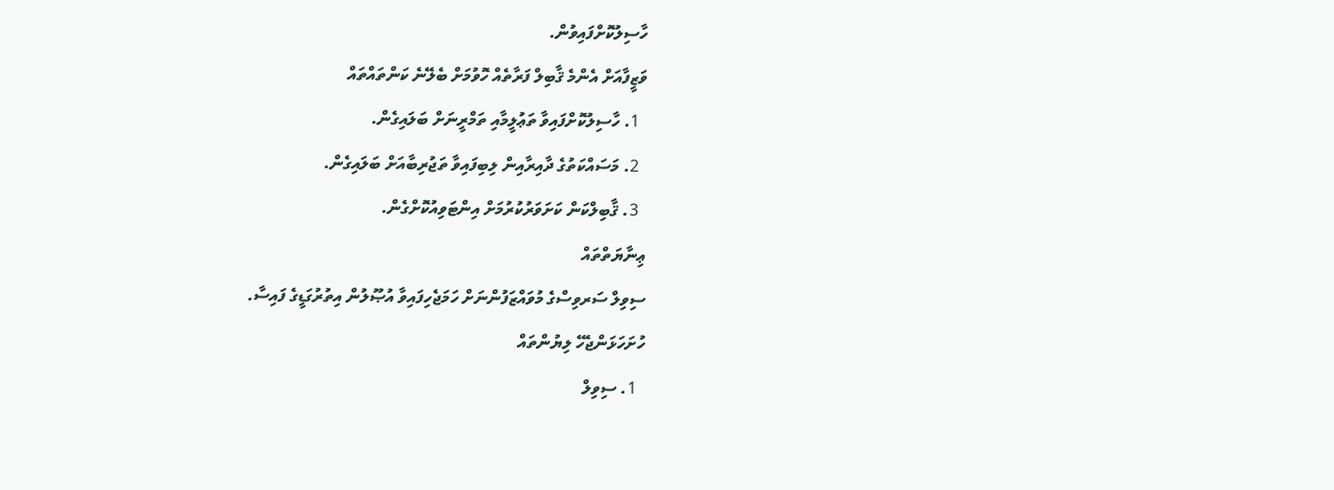ހާސިލުކޮށްފައިވުން.
ވަޒީފާއަށް އެންމެ ޤާބިލް ފަރާތެއް ހޮވުމަށް ބެލޭނެ ކަންތައްތައް
  1. ހާސިލުކޮށްފައިވާ ތަޢުލީމާއި ތަމްރީނަށް ބަލައިގެން.
  2. މަސައްކަތުގެ ދާއިރާއިން ލިބިފައިވާ ތަޖުރިބާއަށް ބަލައިގެން.
  3. ޤާބިލްކަން ކަށަވަރުކުރުމަށް އިންޓަވިއުކޮށްގެން.
ޢިނާޔަތްތައް
ސިވިލް ސަރވިސްގެ މުވައްޒަފުންނަށް ހަމަޖެހިފައިވާ އުޞޫލުން އިތުރުގަޑީގެ ފައިސާ.
ހުށަހަޅަންޖެހޭ ލިޔުންތައް
  1. ސިވިލް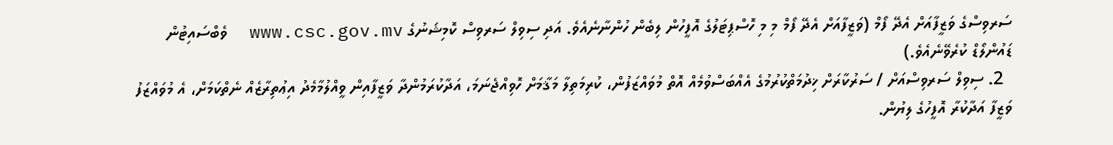ސަރވިސްގެ ވަޒީފާއަށް އެދޭ ފޯމް (ވަޒީފާއަށް އެދޭ ފޯމް މި މި ހޮސްޕިޓަލުގެ އޮފީހުން ލިބެން ހުންނާނެއެވެ. އަދި ސިވިލް ސަރވިސް ކޮމިޝަނުގެ www.csc.gov.mv  ވެބްސައިޓުން ޑައުންލޯޑް ކުރެވޭނެއެވެ.)
  2. ސިވިލް ސަރވިސްއަށް / ސަރުކާރަށް ޚިދުމަތްކުރުމުގެ އެއްބަސްވުމެއް އޮތް މުވައްޒަފުން، ކުރިމަތިލާ މަޤާމަށް ހޮވިއްޖެނަމަ، އަދާކުރަމުންދާ ވަޒީފާއިން ވީއްލުމާމެދު އިޢުތިރާޒެއް ނެތްކަމަށް، އެ މުވައްޒަފު ވަޒީފާ އަދާކުރާ އޮފީހުގެ ލިޔުން.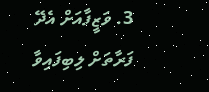3. ވަޒީފާއަށް އެދޭ ފަރާތަށް ލިބިފައިވާ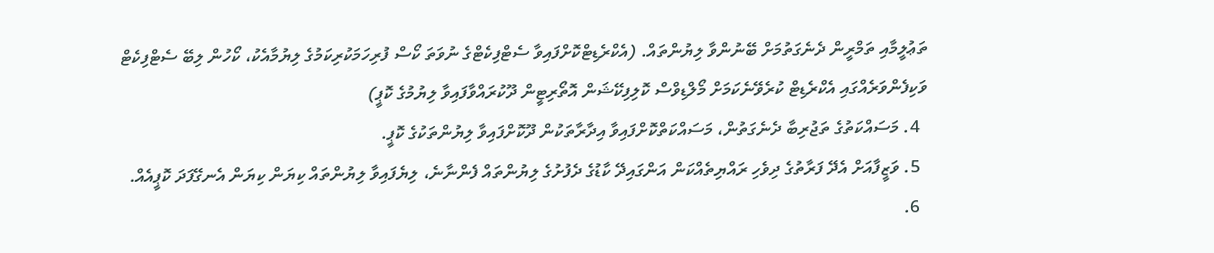ތަޢުލީމާއި ތަމްރީން ދެނެގަތުމަށް ބޭނުންވާ ލިޔުންތައް. (އެކްރެޑިޓްކޮށްފައިވާ ސެޓްފިކެޓްގެ ނުވަތަ ކޯސް ފުރިހަމަކުރިކަމުގެ ލިޔުމާއެކު، ކޯހުން ލިބޭ ސެޓްފިކެޓް ވަކިފެންވަރެއްގައި އެކްރެޑިޓް ކުރެވޭނެކަމަށް މޯލްޑިވްސް ކޮލިފިކޭޝަން އޮތޯރިޓީން ދޫކުރައްވާފައިވާ ލިޔުމުގެ ކޮޕީ)
  4. މަސައްކަތުގެ ތަޖުރިބާ ދެނެގަތުން، މަސައްކަތްކޮށްފައިވާ އިދާރާތަކުން ދޫކޮށްފައިވާ ލިޔުންތަކުގެ ކޮޕީ.
  5. ވަޒީފާއަށް އެދޭ ފަރާތުގެ ދިވެހި ރައްޔިތެއްކަން އަންގައިދޭ ކާޑުގެ ދެފުށުގެ ލިޔުންތައް ފެންނާނެ، ލިޔެފައިވާ ލިޔުންތައް ކިޔަން ކިޔަން އެނގޭފަދަ ކޮޕީއެއް.
  6.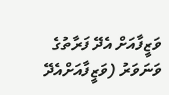ވަޒީފާއަށް އެދޭ ފަރާތުގެ ވަނަވަރު (ވަޒީފާއަށްއެދޭ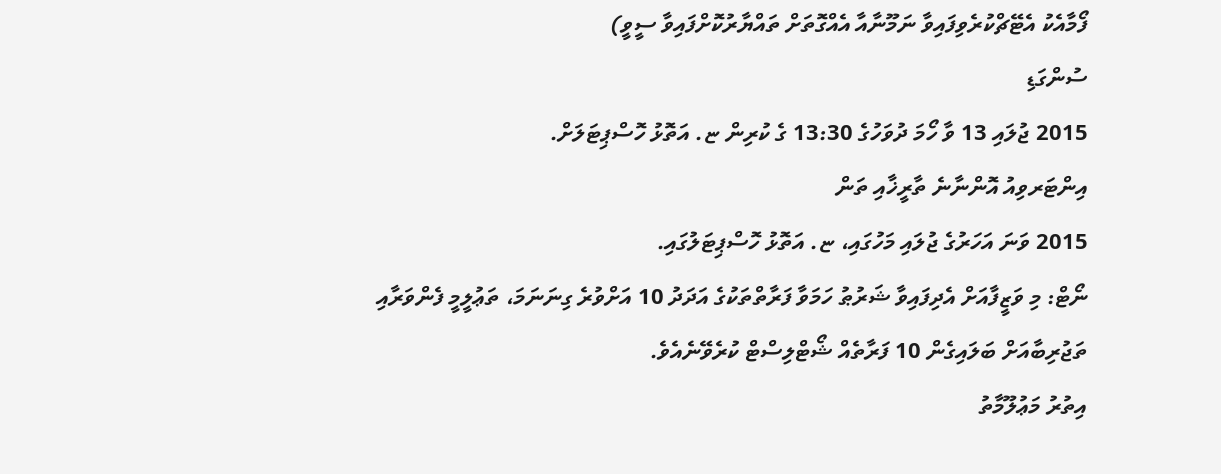ފޯމާއެކު އެޓޭޗްކުރެވިފައިވާ ނަމޫނާއާ އެއްގޮތަށް ތައްޔާރުކޮށްފައިވާ ސީވީ)
ސުންގަޑި
2015 ޖުލައި 13 ވާ ހޯމަ ދުވަހުގެ 13:30 ގެ ކުރިން ޏ. އަތޮޅު ހޮސްޕިޓަލަށް.
އިންޓަރވިއު އޮންނާނެ ތާރީޚާއި ތަން
2015 ވަނަ އަހަރުގެ ޖުލައި މަހުގައި، ޏ. އަތޮޅު ހޮސްޕިޓަލުގައި.
ނޯޓް: މި ވަޒީފާއަށް އެދިފައިވާ ޝަރުޠު ހަމަވާ ފަރާތްތަކުގެ އަދަދު 10 އަށްވުރެ ގިނަނަމަ، ތަޢުލީމީ ފެންވަރާއި ތަޖުރިބާއަށް ބަލައިގެން 10 ފަރާތެއް ޝޯޓްލިސްޓް ކުރެވޭނެއެވެ.
އިތުރު މަޢުލޫމާތު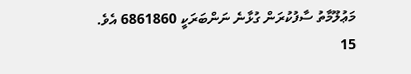މަޢުލޫމާތު ސާފުކުރަން ގުޅާނެ ނަންބަރަކީ 6861860 އެވެ.
15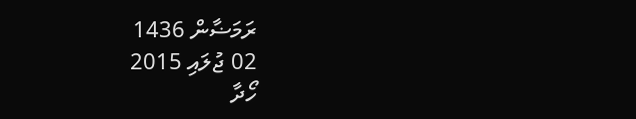ރަމަޟާން 1436
02 ޖުލައި 2015
ހޯދާ